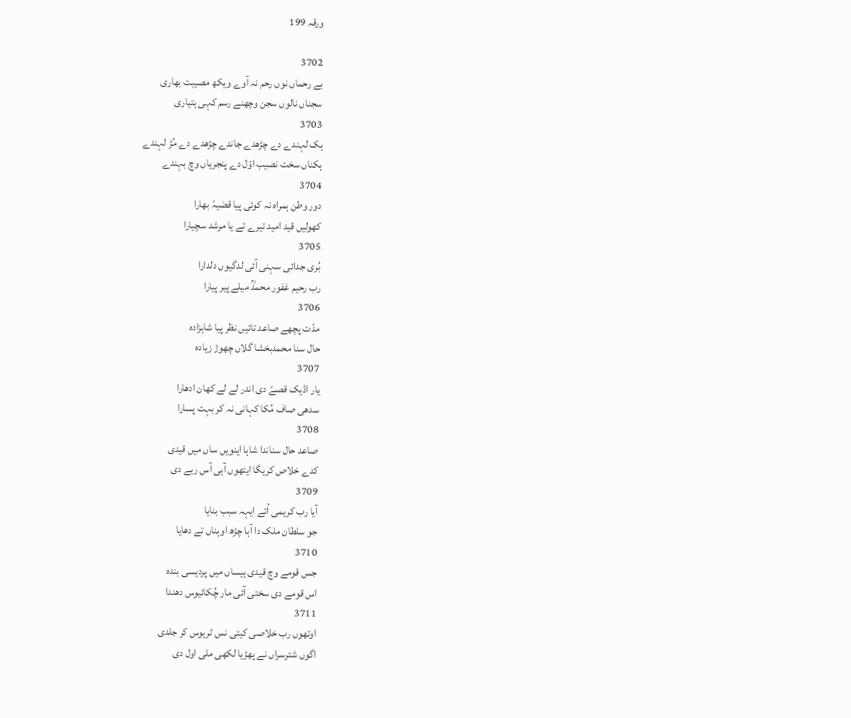ورقہ 199

3702
بے رحماں نوں رحم نہ آوے ویکھ مصیبت بھاری
سجناں نالوں سجن وچھنے رسم کہی ہتیاری
3703
ہک لہندے دے چڑھدے جاندے چڑھدے دے مُڑ لہندے
ہکناں سخت نصیب اوّل دے پنجریاں وچ بہندے
3704
دور وطن ہمراہ نہ کوئی پیا قضیہّ بھارا
کھولیں قید امید تیرے تے یا مرشد سچیارا
3705
بُری جدائی سہنی آئی لدگیوں دلدارا
رب رحیم غفور محمدؒ میلے پیر پیارا
3706
مدّت پچھے صاعد تائیں نظر پیا شاہزادہ
حال سنا محمدبخشا گلاں چھوڑ زیادہ
3707
یار اڈیک قصےّ دی اندر لے لے کھان ادھارا
سدھی صاف مُکا کہانی نہ کر بہت پسارا
3708
صاعد حال سناندا شاہا اینویں ساں میں قیدی
کدے خلاص کریگا ایتھوں آہی آس ربے دی
3709
آیا رب کریمی اُتے ایہہ سبب بنایا
جو سلطان ملک دا آہا چڑھ اوہناں تے دھایا
3710
جس قومے وچ قیدی ہیساں میں پردیسی بندہ
اس قومے دی سختی آئی مار چُکائیوس دھندا
3711
اوتھوں رب خلاصی کیتی نس ٹریوس کر جلدی
اگوں شترسراں نے پھڑیا لکھی ملی اول دی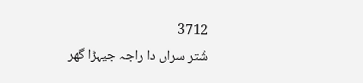3712
شُتر سراں دا راجہ جیہڑا گھر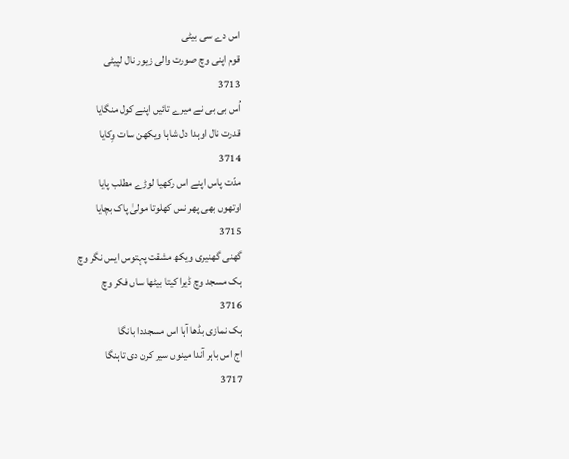اس دے سی بیٹی
قوم اپنی وچ صورت والی زیور نال لپیٹی
3713
اُس بی بی نے میرے تائیں اپنے کول منگایا
قدرت نال اوہدا دل شاہا ویکھن سات وِکایا
3714
مدّت پاس اپنے اس رکھیا لوڑے مطلب پایا
اوتھوں بھی پھر نس کھلوتا مولیٰ پاک بچایا
3715
گھنی گھنیری ویکھ مشقت پہتوس ایس نگر وچ
ہک مسجد وچ ڈیرا کیتا بیٹھا ساں فکر وچ
3716
ہک نمازی بڈھا آہا اس مسجددا بانگا
اج اس باہر آندا مینوں سیر کرن دی تاہنگا
3717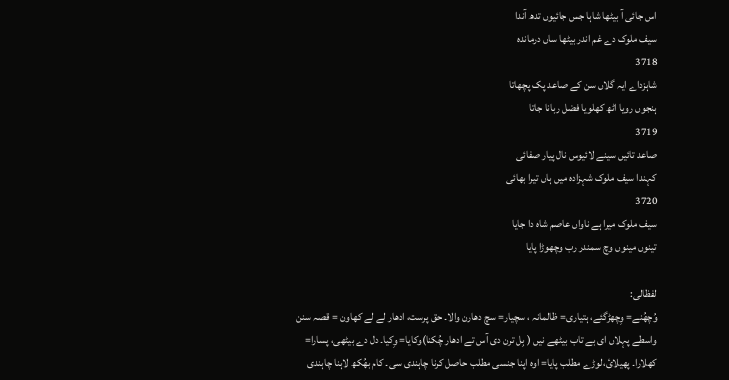اس جائی آ بیٹھا شاہا جس جائیوں تدھ آندا
سیف ملوک دے غم اندر بیٹھا ساں درماندہ
3718
شاہزداے ایہ گلاں سن کے صاعد پک پچھاتا
ہنجوں رویا اٹھ کھلویا فضل ربانا جاتا
3719
صاعد تائیں سینے لائیوس نال پیار صفائی
کہندا سیف ملوک شہزادہ میں ہاں تیرا بھائی
3720
سیف ملوک میرا ہے ناواں عاصم شاہ دا جایا
تینوں مینوں وچ سمندر رب وچھوڑا پایا

لفظالی:
وُچھُنے= وِچھڑگئے، ہتیاری= ظالمانہ ، سچیار= سچ دھارن والا۔ حق پرست، ادھار لے لے کھاون = قصہ سنن واسطے پہلاں ای بے تاب بیٹھے نیں ( بِل ترن دی آس تے ادھار چُکنا)وکایا= وِکیا۔ دل دے بیٹھی، پسارا= کھلارا۔ پھیلائ،لوڑے مطلب پایا= اوہ اپنا جنسی مطلب حاصل کرنا چاہندی سی۔ کام بھُکھ لاہنا چاہندی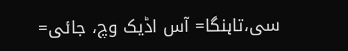سی،تاہنگا= آس اڈیک وچ، جائی=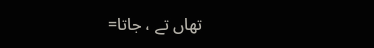تھاں تے ، جاتا=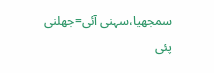سمجھیا،سہنی آئی=جھلنی پئی